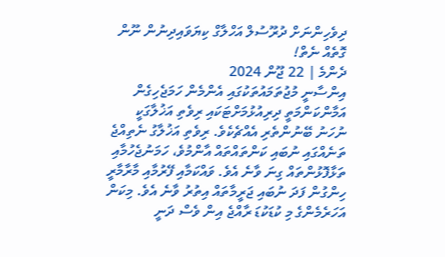ދިވެހިންނަށް ދުރޫސުލް އަހްލާގް ކިޔަވައިދިނުން ނޫން ގޮތެއް ނެތް!
ދެންމެ | 22 ޖޫން 2024
އިންސާނީ މުޖުތަމައުތަކުގައި އެންމެން ހަމަޖެހިގެން އަމާންކަންމަތީ ދިރިއުޅުމަށްޓަކައި ރިވެތި އަޚުލާގަކީ ނުހަނު ބޭނުންތެރި އެއްޗެކެވެ. ރިވެތި އަޚުލާގު ނެތިއްޖެ ތަނެއްގައި ނުބައި ކަންތައްތައް އާންމުވެ، ހަމަނުޖެހުމާއި ތަޅާފޮޅުންތައް ގިނަ ވާނެ އެވެ. ވައްކަމާއި ފޭރުމާއި މާރާމާރީ ހިންގުން ފަދަ ނުބައި ޖަރީމާތައް އިތުރު ވާނެ އެވެ. މިކަން އަހަރެމެންގެ މި ކުޑަކުޑަ ރާއްޖެ އިން ވެސް ދަނީ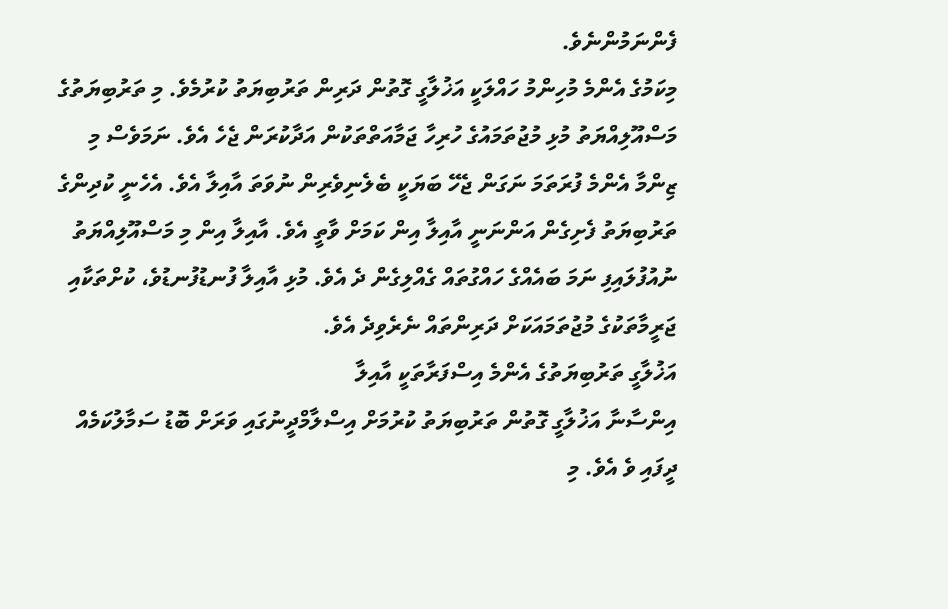ފެންނަމުންނެވެ.
މިކަމުގެ އެންމެ މުހިންމު ހައްލަކީ އަޚުލާގީ ގޮތުން ދަރިން ތަރުބިޔަތު ކުރުމެވެ. މި ތަރުބިޔަތުގެ މަސްއޫލިއްޔަތު މުޅި މުޖުތަމައުގެ ހުރިހާ ޖަމާއަތްތަކުން އަދާކުރަން ޖެހެ އެވެ. ނަމަވެސް މި ޒިންމާ އެންމެ ފުރަތަމަ ނަގަން ޖެހޭ ބަޔަކީ ބެލެނިވެރިން ނުވަތަ އާއިލާ އެވެ. އެހެނީ ކުދިންގެ ތަރުބިޔަތު ފެށިގެން އަންނަނީ އާއިލާ އިން ކަމަށް ވާތީ އެވެ. އާއިލާ އިން މި މަސްއޫލިއްޔަތު ނުއުފުލައިފި ނަމަ ބައެއްގެ ހައްގުތައް ގެއްލިގެން ދެ އެވެ. މުޅި އާއިލާ ފުނޑުފުނޑުވެ، ކުށްތަކާއި ޖަރީމާތަކުގެ މުޖުތަމައަކަށް ދަރިންތައް ނެރެވިދެ އެވެ.
އަޚުލާގީ ތަރުބިޔަތުގެ އެންމެ އިސްފަރާތަކީ އާއިލާ
އިންސާނާ އަޚުލާގީ ގޮތުން ތަރުބިޔަތު ކުރުމަށް އިސްލާމްދީނުގައި ވަރަށް ބޮޑު ސަމާލުކަމެއް ދީފައި ވެ އެވެ. މި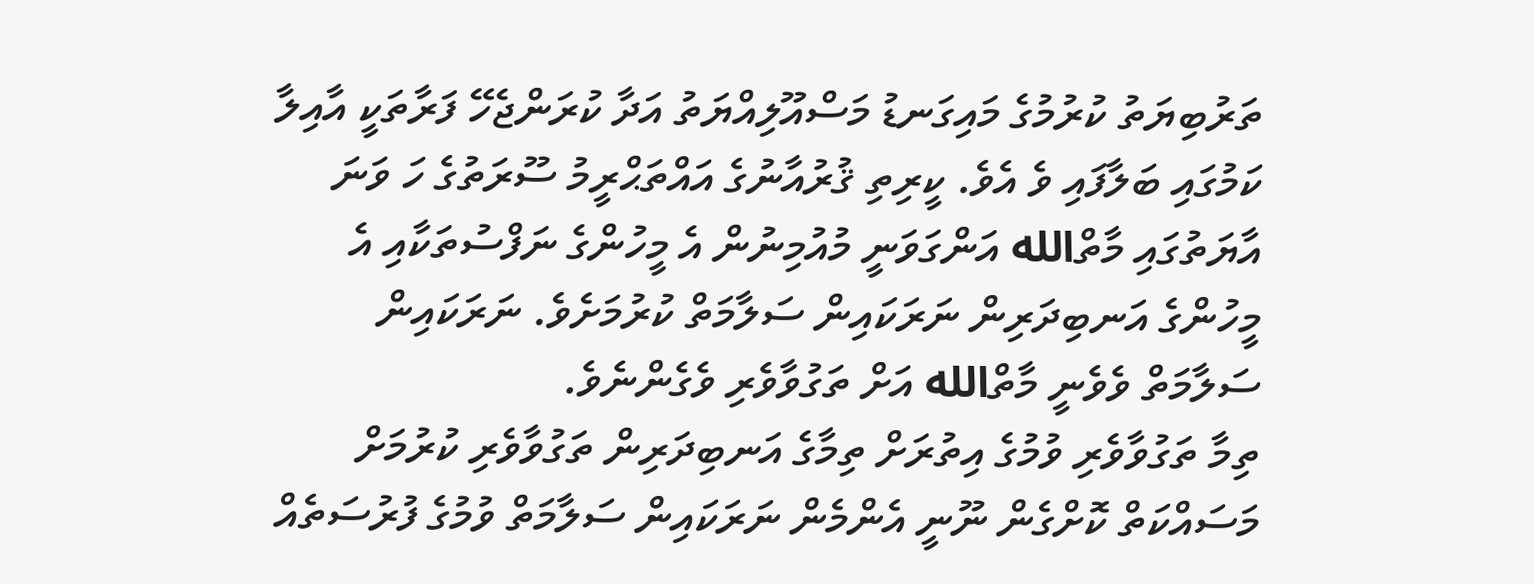ތަރުބިޔަތު ކުރުމުގެ މައިގަނޑު މަސްއޫލިއްޔަތު އަދާ ކުރަންޖެހޭ ފަރާތަކީ އާއިލާ ކަމުގައި ބަލާފައި ވެ އެވެ. ކީރިތި ޤުރުއާނުގެ އައްތަޙްރީމު ސޫރަތުގެ ހަ ވަނަ އާޔަތުގައި މާތްالله އަންގަވަނީ މުއުމިނުން އެ މީހުންގެ ނަފްސުތަކާއި އެ މީހުންގެ އަނބިދަރިން ނަރަކައިން ސަލާމަތް ކުރުމަށެވެ. ނަރަކައިން ސަލާމަތް ވެވެނީ މާތްالله އަށް ތަގުވާވެރި ވެގެންނެވެ.
ތިމާ ތަގުވާވެރި ވުމުގެ އިތުރަށް ތިމާގެ އަނބިދަރިން ތަގުވާވެރި ކުރުމަށް މަސައްކަތް ކޮށްގެން ނޫނީ އެންމެން ނަރަކައިން ސަލާމަތް ވުމުގެ ފުރުސަތެއް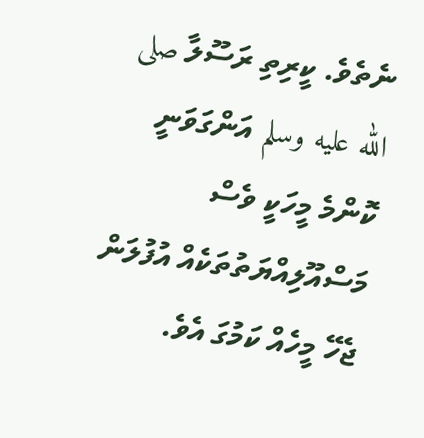ނެތެވެ. ކީރިތި ރަސޫލާ صلى الله عليه وسلم އަންގަވަނީ ކޮންމެ މީހަކީ ވެސް މަސްއޫލިއްޔަތުތަކެއް އުފުލަން ޖެހޭ މީހެއް ކަމުގަ އެވެ.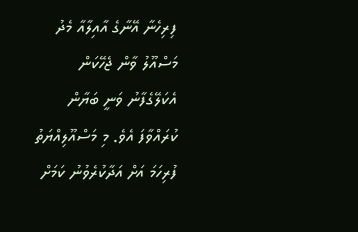ފިރިހެނާ އޭނާގެ އާއިލާއާ މެދު މަސްއޫލު ވާން ޖެހޭކަން އެކަލޭގެފާނު ވަނީ ބަޔާން ކުރައްވާފަ އެވެ. މި މަސްއޫލިއްޔަތު ފުރިހަމަ އަށް އަދާކުރެވުނު ކަމަށް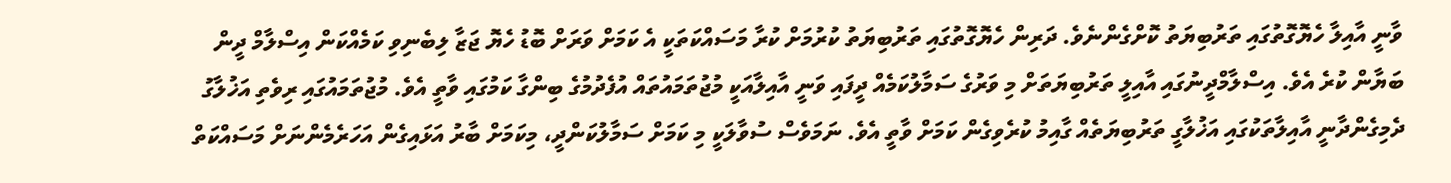ވާނީ އާއިލާ ހެޔޮގޮތުގައި ތަރުބިޔަތު ކޮށްގެންނެވެ. ދަރިން ހެޔޮގޮތުގައި ތަރުބިޔަތު ކުރުމަށް ކުރާ މަސައްކަތަކީ އެ ކަމަށް ވަރަށް ބޮޑު ހެޔޮ ޖަޒާ ލިބެނިވި ކަމެއްކަން އިސްލާމް ދީން ބަޔާން ކުރެ އެވެ. އިސްލާމްދީނުގައި އާއިލީ ތަރުބިޔަތަށް މި ވަރުގެ ސަމާލުކަމެއް ދީފައި ވަނީ އާއިލާއަކީ މުޖުތަމައުތައް އުފެދުމުގެ ބިންގާ ކަމުގައި ވާތީ އެވެ. މުޖުތަމައުގައި ރިވެތި އަޚުލާގު ދެމިގެންދާނީ އާއިލާތަކުގައި އަޚުލާގީ ތަރުބިޔަތެއް ގާއިމު ކުރެވިގެން ކަމަށް ވާތީ އެވެ. ނަމަވެސް ސުވާލަކީ މި ކަމަށް ސަމާލުކަންދީ، މިކަމަށް ބާރު އަޅައިގެން އަހަރެމެންނަށް މަސައްކަތް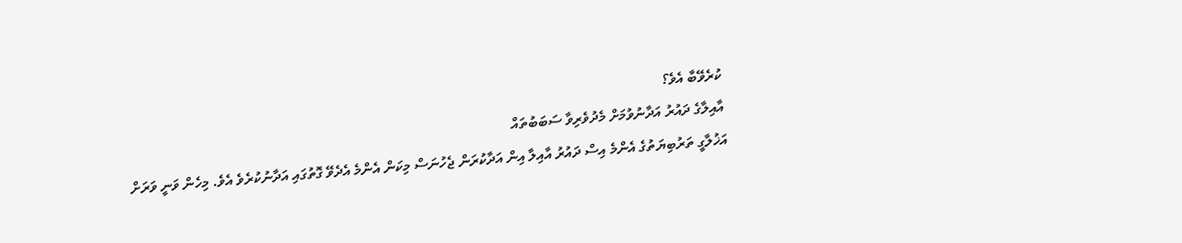ކުރެވޭބާ އެވެ؟
އާއިލާގެ ދައުރު އަދާނުވުމަށް މެދުވެރިވާ ސަބަބުތައް
އަޚުލާގީ ތަރުބިޔަތުގެ އެންމެ އިސް ދައުރު އާއިލާ އިން އަދާކުރަން ޖެހުނަސް މިކަން އެންމެ އެދެވޭ ގޮތުގައި އަދާނުކުރެވެ އެވެ. މިހެން ވަނީ ވަރަށް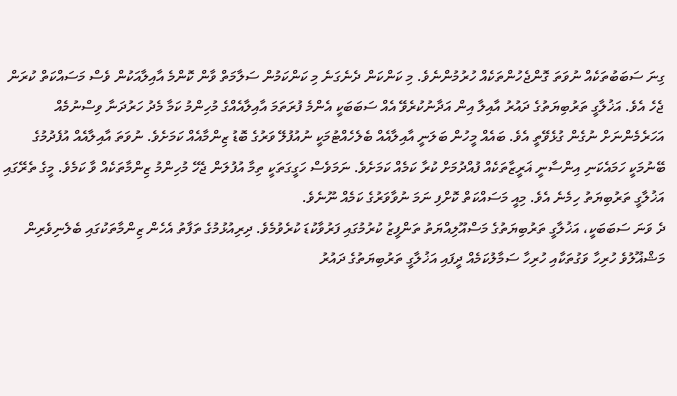ގިނަ ސަބަބުތަކެއް ނުވަތަ ގޮންޖެހުންތަކެއް ހުރުމުންނެވެ. މި ކަންކަން ދެނެގަނެ މި ކަންކަމުން ސަލާމަތް ވާން ކޮންމެ އާއިލާއަކުން ވެސް މަސައްކަތް ކުރަން ޖެހެ އެވެ. އަޚުލާގީ ތަރުބިޔަތުގެ ދައުރު އާއިލާ އިން އަދާނުކުރެވޭ އެއް ސަބަބަކީ އެންމެ ފުރަތަމަ އާއިލާއެއްގެ މުހިންމު ކަމާ މެދު ހަރުދަނާ ވިސްނުމެއް އަހަރެމެންނަށް ނުގެން ގުޅެވޭތީ އެވެ. ބައެއް މީހުން ބަލަނީ އާއިލާއެއް ބެލެހެއްޓުމަކީ ނުއުފުލޭ ވަރުގެ ބޮޑު ޒިންމާއެއް ކަމަށެވެ. ނުވަތަ އާއިލާއެއް އުފެދުމުގެ ބޭނުމަކީ ހަމައެކަނި އިންސާނީ ޣަރީޒާތަކެއް ފުއްދުމަށް ކުރާ ކަމެއް ކަމަށެވެ. ނަމަވެސް ހަގީގަތަކީ ތިމާ އުފުލަން ޖެހޭ މުހިންމު ޒިންމާތަކެއް ވާ ކަމެވެ. މީގެ ތެރޭގައި އަޚުލާގީ ތަރުބިޔަތު ހިމެނެ އެވެ. މިއީ މަސައްކަތް ކޮށްފި ނަމަ ނުވާވަރުގެ ކަމެއް ނޫނެވެ.
ދެ ވަނަ ސަބަބަކީ، އަޚުލާގީ ތަރުބިޔަތުގެ މަސްއޫލިއްޔަތު ތަންފީޒު ކުރުމުގައި ފަރުވާކުޑަ ކުރެވުމެވެ. ދިރިއުޅުމުގެ ތަފާތު އެހެން ޒިންމާތަކުގައި ބެލެނިވެރިން މަޝްޣޫލުވެ ހުރިހާ ވަގުތަކާއި ހުރިހާ ސަމާލުކަމެއް ދީފައި އަޚުލާގީ ތަރުބިޔަތުގެ ދައުރު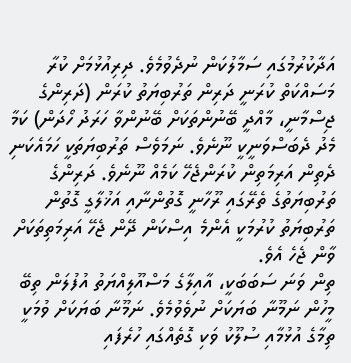އަދާކުރުމުގައި ސަމާލުކަން ނުދެވުމެވެ. ދިރިއުޅުމަށް ކުރާ މަސައްކަތް ކުރަނީ ދަރިން ތަރުބިޔަތު ކުރަން (ދަރިންގެ ޖިސްމާނީ، މާއްދީ ބޭނުންތަކަށް ބޭނުންވާ ހަރަދު ހޯދަން) ކަމާ މެދު ދެބަސްވަނީކީ ނޫނެވެ. ނަމަވެސް ތަރުބިޔަތަކީ ހަމައެކަނި ދެތިން އަރިމަތިން ކުރަންޖެހޭ ކަމެއް ނޫނެވެ. ދަރިންގެ ތަރުބިޔަތުގެ ތެރޭގައި ރޫހާނީ ގޮތުންނާއި އަޚުލާގީ ގޮތުން ތަރުބިޔަތު ކުރުމަކީ އެންމެ އިސްކަން ދޭން ޖެހޭ އަރިމަތިތަކަށް ވާން ޖެހެ އެވެ.
ތިން ވަނަ ސަބަބަކީ، އާއިލާގެ މަސްއޫލިއްޔަތު އުފުލަން ތިބޭ މީހުން ނަމޫނާ ބަޔަކަށް ނުވެވުމެވެ. ނަމޫނާ ބަޔަކަށް ވުމަކީ ތިމާގެ އުޅުމާއި ސުލޫކު ވަކި ގޮތެއްގައި ހުރެފައި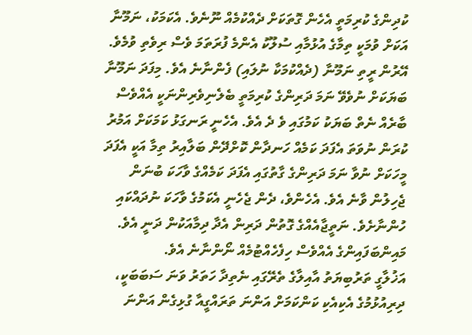ކުދިންގެ ކުރިމަތީ އެހެން ގޮތަކަށް ދެއްކުމެއް ނޫނެވެ. އެކަމަކު، ނަމޫނާ އަކަށް ވުމަކީ ތިމާގެ އުޅުމާއި ސުލޫކު އެންމެ ފުރަތަމަ ވެސް ރިވެތި ވުމެވެ. އޭރުން ރީތި ނަމޫނާ (ދެއްކުމަކާ ނުލައި) ފެންނާނެ އެވެ. މިފަދަ ނަމޫނާ ބަޔަކަށް ނުވެވޭ ނަމަ ދަރިންގެ ކުރިމަތީ ބެލެނިވެރިންނަކީ އެއްވެސް ބާރެއް ނެތް ބަޔަކު ކަމުގައި ވެ ދެ އެވެ. އެހެނީ ރަނގަޅު ކަމަކަށް އަމުރު ކުރަން ނުވަތަ އެފަދަ ކަމެއް ހަނދާން ކޮށްދޭން ބަލާއިރު ތިމާ އަކީ އެފަދަ މީހަކަށް ނުވާ ނަމަ ދަރިންގެ ގާތުގައި އެފަދަ ކަމެއްގެ ވާހަކަ ބުނަން ޖެހިލުން ވާނެ އެވެ. އެހެންވެ، ދެން ޖެހެނީ އެކަމުގެ ވާހަކަ ނުދައްކައި ހުންނާށެވެ. ނަތީޖާއެއްގެ ގޮތުން ދަރިން އެދާ ދިމާއަކުން ދަނީ އެވެ. މައިންބަފައިންގެ އެއްވެސް ހިފެހެއްޓުމެއް ނޯންނާނެ އެވެ.
އަޚުލާގީ ތަރުބިޔަތު އާއިލާގެ ތެރޭގައި ނެތިދާ ހަތަރު ވަނަ ސަބަބަކީ، ދިރިއުޅުމުގެ އެކިއެކި ކަންކަމަށް އަންނަ ތަރައްގީއާ ގުޅިގެން އަންނަ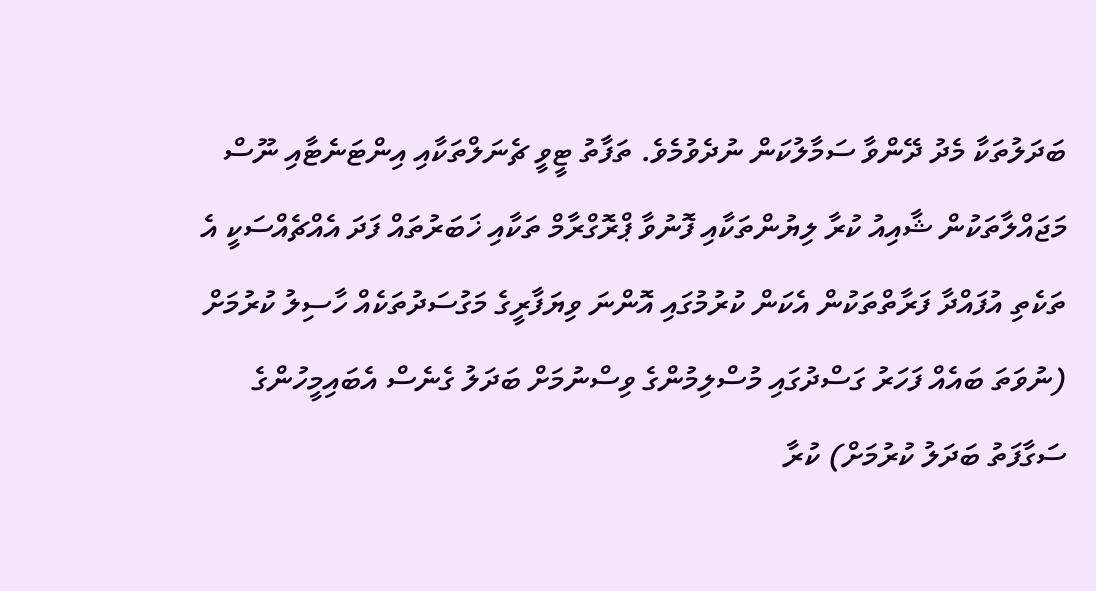ބަދަލުތަކާ މެދު ދޭންވާ ސަމާލުކަން ނުދެވުމެވެ. ތަފާތު ޓީވީ ޗެނަލްތަކާއި އިންޓަނެޓާއި ނޫސް މަޖައްލާތަކުން ޝާއިއު ކުރާ ލިޔުންތަކާއި ފޮނުވާ ޕްރޮގްރާމް ތަކާއި ޚަބަރުތައް ފަދަ އެއްޗެއްސަކީ އެ ތަކެތި އުފައްދާ ފަރާތްތަކުން އެކަން ކުރުމުގައި އޮންނަ ވިޔަފާރީގެ މަގުސަދުތަކެއް ހާސިލު ކުރުމަށް (ނުވަތަ ބައެއް ފަހަރު ގަސްދުގައި މުސްލިމުންގެ ވިސްނުމަށް ބަދަލު ގެނެސް އެބައިމީހުންގެ ސަގާފަތު ބަދަލު ކުރުމަށް) ކުރާ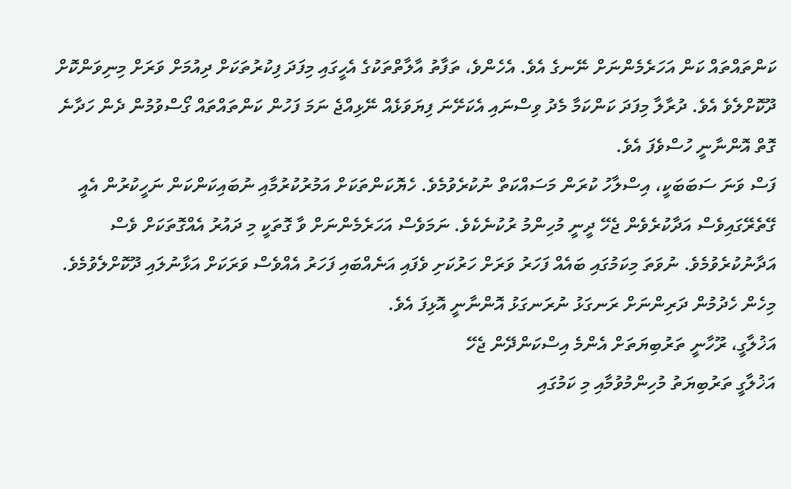ކަންތައްތައް ކަން އަހަރެމެންނަށް ނޭނގެ އެވެ. އެހެންވެ، ތަފާތު އާލާތްތަކުގެ އެހީގައި މިފަދަ ފިކުރުތަކަށް ދިއުމަށް ވަރަށް މިނިވަންކޮށް ދޫކޮށްލެވެ އެވެ. ދުރާލާ މިފަދަ ކަންކަމާ މެދު ވިސްނައި އެކަށޭނަ ފިޔަވަޅެއް ނޭޅިއްޖެ ނަމަ ފަހުން ކަންތައްތައް ގޯސްވުމުން ދެން ހަދާނެ ގޮތް އޮންނާނީ ހުސްވެފަ އެވެ.
ފަސް ވަނަ ސަބަބަކީ، އިސްލާހު ކުރަން މަސައްކަތް ނުކުރެވުމެވެ. ހެޔޮކަންތަކަށް އަމުރުކުރުމާއި ނުބައިކަންކަން ނަހީކުރުން އެއީ ގޭތެރޭގައިވެސް އަދާކުރެވެން ޖެހޭ ދީނީ މުހިންމު ރުކުނެކެވެ. ނަމަވެސް އަހަރެމެންނަށް ވާ ގޮތަކީ މި ދައުރު އެއްގޮތަކަށް ވެސް އަދާނުކުރެވުމެވެ. ނުވަތަ މިކަމުގައި ބައެއް ފަހަރު ވަރަށް ހަރުކަށި ވެފައި އަނެއްބައި ފަހަރު އެއްވެސް ވަރަކަށް އަޅާނުލައި ދޫކޮށްލެވުމެވެ. މިހެން ހެދުމުން ދަރިންނަށް ރަނގަޅު ނުރަނގަޅު އޮންނާނީ އޮޅިފަ އެވެ.
އަޚުލާގީ، ރޫހާނީ ތަރުބިޔަތަށް އެންމެ އިސްކަންދޭން ޖެހޭ
އަޚުލާގީ ތަރުބިޔަތު މުހިންމުވުމާއި މި ކަމުގައި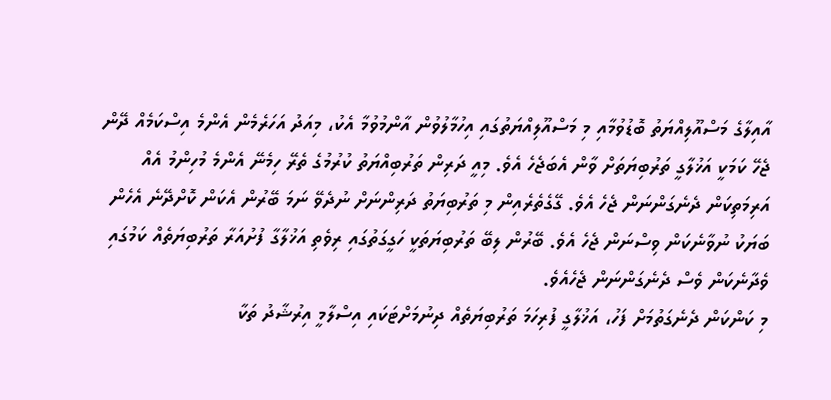އާއިލާގެ މަސްއޫލިއްޔަތު ބޮޑުވުމާއި މި މަސްއޫލިއްޔަތުގައި އިހުމާލުވުން އާންމުވުމާ އެކު، މިއަދު އަހަރެމެން އެންމެ އިސްކަމެއް ދޭން ޖެހޭ ކަމަކީ އަޚުލާގީ ތަރުބިޔަތަށް ވާން އެބަޖެހެ އެވެ. މިއީ ދަރިން ތަރުބިއްޔަތު ކުރުމުގެ ތެރޭ ހިމެނޭ އެންމެ މުހިންމު އެއް އަރިމަތިކަން ދެނެގަންނަން ޖެހެ އެވެ. ގޭގެތެރެއިން މި ތަރުބިޔަތު ދަރިންނަށް ނުދެވޭ ނަމަ ބޭރުން އެކަން ކޮށްދޭނެ އެހެން ބަޔަކު ނުވާނެކަން ވިސްނަން ޖެހެ އެވެ. ބޭރުން ލިބޭ ތަރުބިޔަތަކީ ހަގީގަތުގައި ރިވެތި އަޚުލާގާ ފުށުއަރާ ތަރުބިޔަތެއް ކަމުގައި ވެދާނެކަން ވެސް ދެނެގަންނަން ޖެހެއެވެ.
މި ކަންކަން ދެނެގަތުމަށް ފަހު، އަޚުލާގީ ފުރިހަމަ ތަރުބިޔަތެއް ދިނުމަށްޓަކައި އިސްލާމީ އިރުޝާދު ތަކާ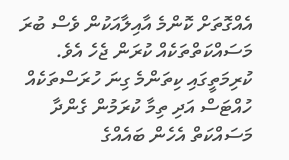އެއްގޮތަށް ކޮންމެ އާއިލާއަކުން ވެސް ބުރަ މަސައްކަތްތަކެއް ކުރަން ޖެހެ އެވެ. ކުރިމަތީގައި ކިތަންމެ ގިނަ ހުރަސްތަކެއް ހުއްޓަސް އަދި ތިމާ ކުރަމުން ގެންދާ މަސައްކަތް އެހެން ބައެއްގެ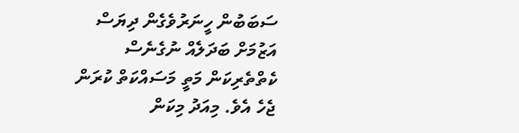ސަބަބުން ހީނަރުވެގެން ދިޔަސް އަޒުމަށް ބަދަލެއް ނުގެނެސް ކެތްތެރިކަން މަތީ މަސައްކަތް ކުރަން ޖެހެ އެވެ. މިއަދު މިކަން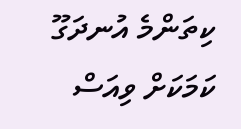ކިތަންމެ އުނދަގޫ ކަމަކަށް ވިއަސް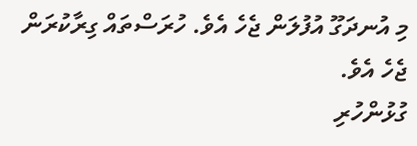މި އުނދަގޫ އުފުލަން ޖެހެ އެވެ. ހުރަސްތައް ގިރާކުރަން ޖެހެ އެވެ.
ގުޅުންހުރި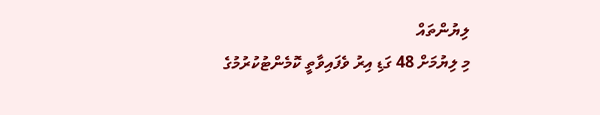ލިޔުންތައް
މި ލިޔުމަށް 48 ގަޑި އިރު ވެފައިވާތީ ކޮމެންޓުކުރުމުގެ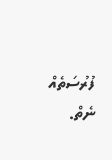ފުރުސަތެއް ނެތް.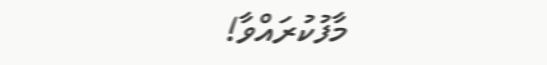މާފުކުރައްވާ!